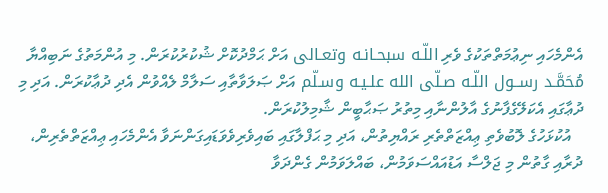އެންމެހައި ނިޢުމަތްތަކުގެ ވެރި اللّـه سبحـانـه وتعـالى އަށް ޙަމްދުކޮށް ޝުކުރުކުރަން. މި އުންމަތުގެ ނަބިއްޔާ مُحَمَّـد رســول اللّـه صـلّى الله علـيـه وسـلّم އަށް ޞަލަވާތާއި ސަލާމް ލެއްވުން އެދި ދުޢާކުރަން. އަދި މި ދުޢާގައި އެކަލޭގެފާނުގެ އާލުންނާއި މިތުރު ޞަޙާބީން ޝާމިލުކުރަން.
   އުކުޅަހުގެ ލޮބުވެތި ޢިއްޒަތްތެރި ރައްޔިތުން، އަދި މި ޙަފްލާގައި ބައިވެރިވެވަޑައިގަންނަވާ އެންމެހައި ޢިއްޒަތްތެރިން، ދުރާއި ގާތުން މި ޖަލްސާ އަޑުއައްސަވަމުން، ބައްލަވަމުން ގެންދަވާ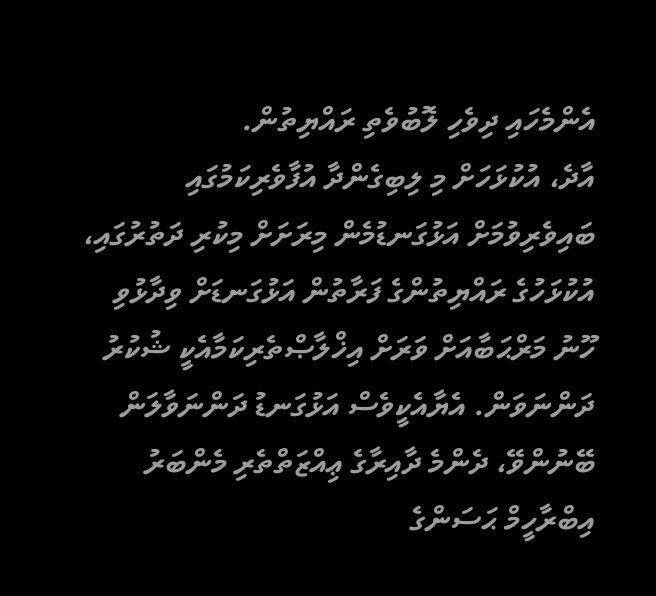އެންމެހައި ދިވެހި ލޮބުވެތި ރައްޔިތުން.
އާދެ، އުކުޅަހަށް މި ލިބިގެންދާ އުފާވެރިކަމުގައި ބައިވެރިވުމަށް އަޅުގަނޑުމެން މިރަށަށް މިކުރި ދަތުރުގައި، އުކުޅަހުގެ ރައްޔިތުންގެ ފަރާތުން އަޅުގަނޑަށް ވިދާޅުވި ހޫނު މަރްޙަބާއަށް ވަރަށް އިޚްލާޞްތެރިކަމާއެކީ ޝުކުރު ދަންނަވަން. އެޔާއެކީވެސް އަޅުގަނޑު ދަންނަވާލަން ބޭނުންވޭ، ދެންމެ ދާއިރާގެ ޢިއްޒަތްތެރި މެންބަރު އިބްރާހީމް ޙަސަންގެ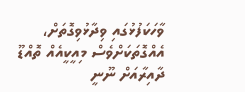ވާހަކަފުޅުގައި ވިދާޅުވިގޮތަށް، އެއްގޮތަކަށްވެސް މިއީކީއެއް ތޮއްޑޫ ދާއިރާއަށް ނޫނީ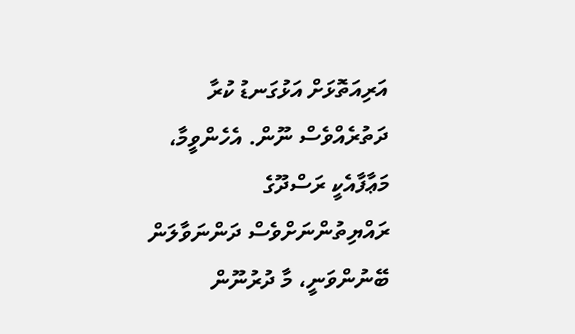އަރިއަތޮޅަށް އަޅުގަނޑު ކުރާ ދަތުރެއްވެސް ނޫން. އެހެންވީމާ، މަޢާފާއެކީ ރަސްދޫގެ ރައްޔިތުންނަށްވެސް ދަންނަވާލަން ބޭނުންވަނީ، މާ ދުރުނޫން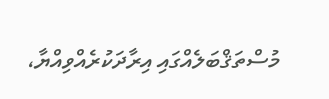މުސްތަޤްބަލެއްގައި އިރާދަކުރެއްވިއްޔާ،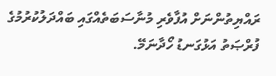ރައްޔިތުންނަށް އުފާވެރި މުނާސަބަތެއްގައި ބައްދަލުކުރުމުގެ ފުރްޞަތު އަޅުގަނޑު ހޯދާނަމޭ.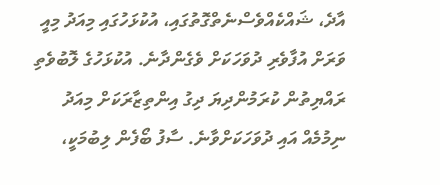އާދެ، ޝައްކެއްވެސްނެތްގޮތުގައި، އުކުޅަހުގައި މިއަދު މިއީ ވަރަށް އުފާވެރި ދުވަހަކަށް ވެގެންދާނެ. އުކުޅަހުގެ ލޮބުވެތި ރައްޔިތުން ކުރަމުންދިޔަ ދިގު އިންތިޒާރަކަށް މިއަދު ނިމުމެއް އައި ދުވަހަކަށްވާނެ. ސާފު ބޯފެން ލިބުމަކީ،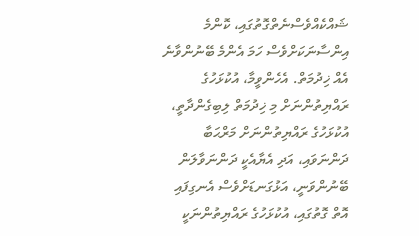ޝައްކެއްވެސްނެތްގޮތުގައި، ކޮންމެ އިންސާނަކަށްވެސް ހަމަ އެންމެ ބޭނުންވާނެ އެއް ޚިދުމަތް. އެހެންވީމާ، އުކުޅަހުގެ ރައްޔިތުންނަށް މި ޚިދުމަތް ލިބިގެންދާތީ، އުކުޅަހުގެ ރައްޔިތުންނަށް މަރްޙަބާ ދަންނަވައި، އަދި އެޔާއެކީ ދަންނަވާލަން ބޭނުންވަނީ، އަޅުގަނޑަށްވެސް އެނގިފައި އޮތް ގޮތުގައި، އުކުޅަހުގެ ރައްޔިތުންނަކީ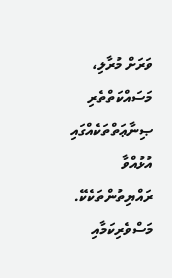ވަރަށް މުރާލި، މަސައްކަތްތެރި ޞިނާޢަތްތަކެއްގައި އުޅުއްވާ ރައްޔިތުންތަކެކޭ. މަސްވެރިކަމާއި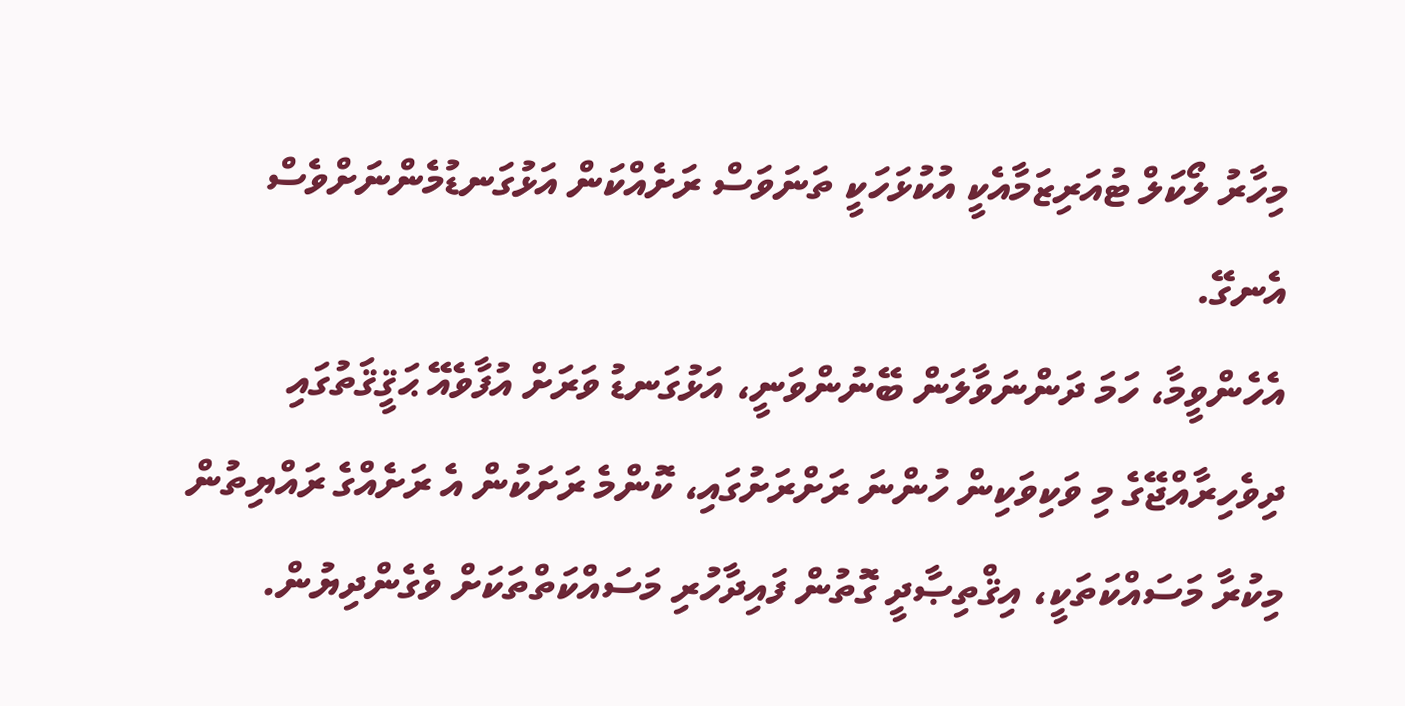މިހާރު ލޯކަލް ޓުއަރިޒަމާއެކީ އުކުޅަހަކީ ތަނަވަސް ރަށެއްކަން އަޅުގަނޑުމެންނަށްވެސް އެނގޭ.
އެހެންވީމާ، ހަމަ ދަންނަވާލަން ބޭނުންވަނީ، އަޅުގަނޑު ވަރަށް އުފާވެއޭ ޙަޤީޤަތުގައި ދިވެހިރާއްޖޭގެ މި ވަކިވަކިން ހުންނަ ރަށްރަށުގައި، ކޮންމެ ރަށަކުން އެ ރަށެއްގެ ރައްޔިތުން މިކުރާ މަސައްކަތަކީ، އިޤްތިޞާދީ ގޮތުން ފައިދާހުރި މަސައްކަތްތަކަށް ވެގެންދިޔުން.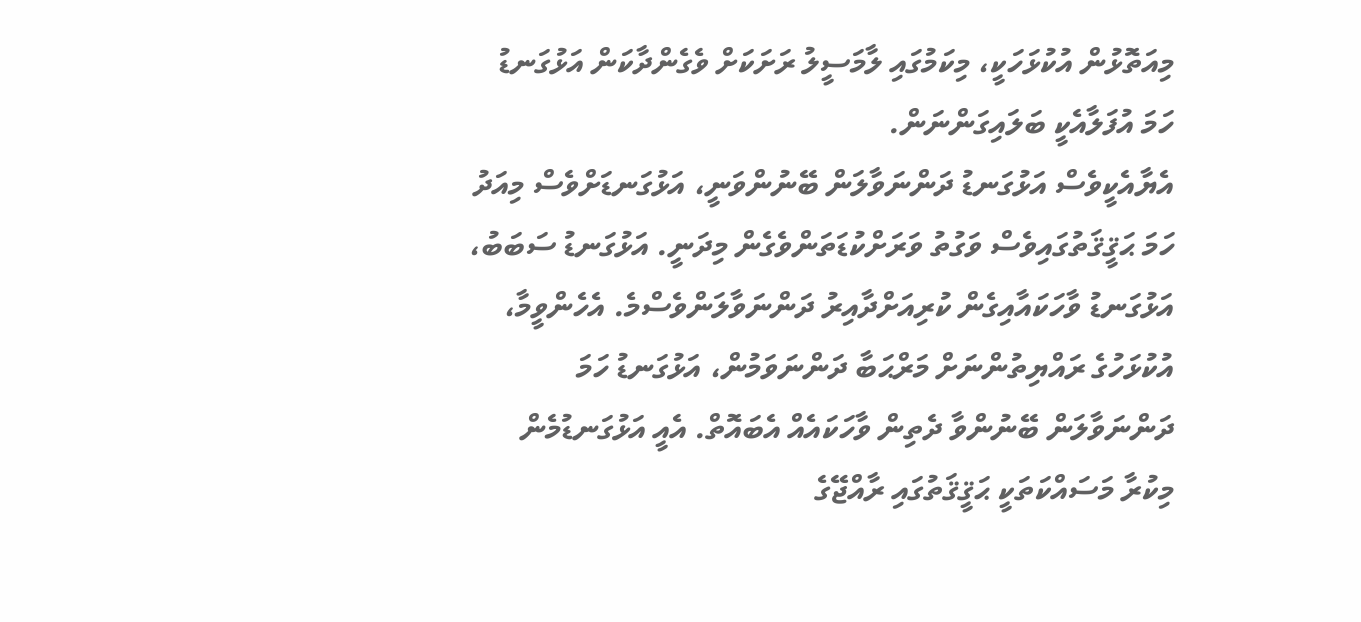މިއަތޮޅުން އުކުޅަހަކީ، މިކަމުގައި ލާމަސީލު ރަށަކަށް ވެގެންދާކަން އަޅުގަނޑު ހަމަ އުފަލާއެކީ ބަލައިގަންނަން.
އެޔާއެކީވެސް އަޅުގަނޑު ދަންނަވާލަން ބޭނުންވަނީ، އަޅުގަނޑަށްވެސް މިއަދު ހަމަ ޙަޤީޤަތުގައިވެސް ވަގުތު ވަރަށްކުޑަތަންވެގެން މިދަނީ. އަޅުގަނޑު ސަބަބު، އަޅުގަނޑު ވާހަކައާއިގެން ކުރިއަށްދާއިރު ދަންނަވާލަންވެސްމެ. އެހެންވީމާ، އުކުޅަހުގެ ރައްޔިތުންނަށް މަރްޙަބާ ދަންނަވަމުން، އަޅުގަނޑު ހަމަ ދަންނަވާލަން ބޭނުންވާ ދެތިން ވާހަކައެއް އެބައޮތް. އެއީ އަޅުގަނޑުމެން މިކުރާ މަސައްކަތަކީ ޙަޤީޤަތުގައި ރާއްޖޭގެ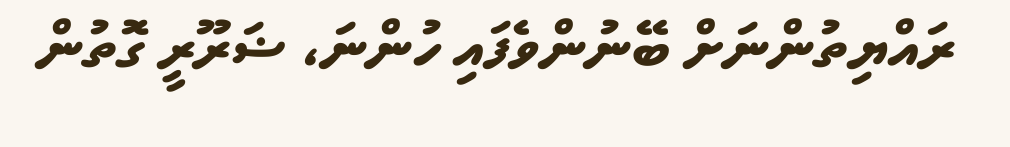ރައްޔިތުންނަށް ބޭނުންވެފައި ހުންނަ، ޟަރޫރީ ގޮތުން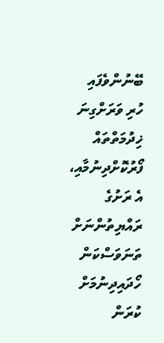ބޭނުންވެފައި ހުރި ވަރަށްގިނަ ޚިދުމަތްތައް ފޯރުކޮށްދިނުމާއި، އެ ރަށުގެ ރައްޔިތުންނަށް ތަނަވަސްކަން ހޯދައިދިނުމަށް ކުރަން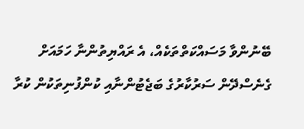ބޭނުންވާ މަސައްކަތްތަކެއް، އެ ރައްޔިތުންނާ ހަމައަށް ގެނެސްދޭން ސަރުކާރުގެ ބަޖެޓުންނާއި ކުންފުނިތަކުން ކުރާ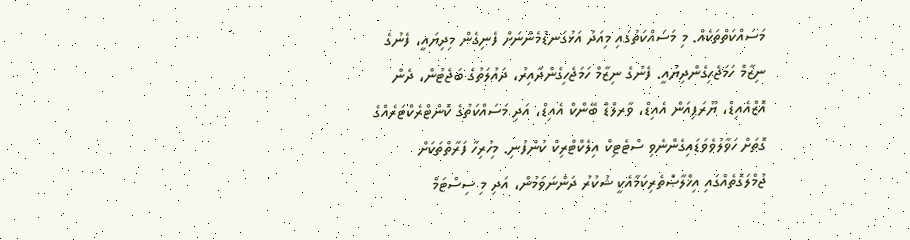މަސައްކަތްތަކެއް. މި މަސައްކަތުގައި މިއަދު އަޅުގަނޑުމެންނަށް ފެނިގެން މިދިޔައީ، ފެނުގެ ނިޒާމް ހަމަޖެހިގެންދިޔައީ. ފެނުގެ ނިޒާމް ހަމަޖެހިގެންދާއިރު، ދައުލަތުގެ ބަޖެޓުން، ދެން އޮޒްއެއިޑް، ޔޫރަޕިއަން އެއިޑް، ވާރލްޑް ބޭންކް އެއިޑް، އަދި މަސައްކަތުގެ ކޮންޓްރެކްޓަރެއްގެ ގޮތަށް ހަވާލުވެވަޑައިގެންނެވި ސްޓެޓިކް އިލެކްޓްރިކް ކުންފުނި. މިހުރިހާ ފަރާތްތަކަށް ޖުމްލަގޮތެއްގައި އިޚްލާޞްތެރިކަމާއެކީ ޝުކުރު ދަންނަވަމުން، އަދި މި ސިސްޓަމް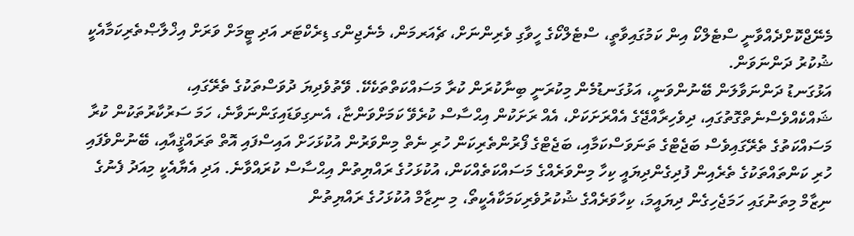މެނޭޖްކޮށްދެއްވާނީ ސްޓެލްކޯ އިން ކަމުގައިވާތީ، ސްޓެލްކޯގެ ހީވާގި ވެރިންނަށް، ޗެއަރމަން، މެނެޖިންގ ޑިރެކްޓަރ އަދި ޓީމަށް ވަރަށް އިޚްލާޞްތެރިކަމާއެކީ ޝުކުރު ދަންނަވަން.
އަޅުގަނޑު ދަންނަވާލަން ބޭނުންވަނީ، އަޅުގަނޑުމެން މިކުރަނީ ބިނާކުރަން ކުރާ މަސައްކަތްތަކެކޭ. ވޭތުވެދިޔަ ދުވަސްތަކުގެ ތެރޭގައި، ޝައްކެއްވެސްނެތްގޮތުގައި، ދިވެހިރާއްޖޭގެ އެއްރަށަކަށް، އެއް ރަށަކުން އިޙްސާސް ކުރެވޭ ކަމަށްވަންޏާ، އެނގިވަޑައިގަންނަވާނެ، ހަމަ ސަރުކާރުތަކުން ކުރާ މަސައްކަތުގެ ތެރޭގައިވެސް ބަޖެޓްގެ ތަނަވަސްކަމާއި، ބަޖެޓްގެ ފޯރުންތެރިކަން ހުރި ނެތް މިންވަރުން އުކުޅަހަށް އައިސްފައި އޮތް ތަރައްޤީއާއި، ބޭނުންވެފައި ހުރި ކަންތައްތަކުގެ ތެރެއިން ފުދިގެންދިޔައީ ކިހާ މިންވަރެއްގެ މަސައްކަތެއްކަން، އުކުޅަހުގެ ރައްޔިތުން އިޙްސާސް ކުރައްވާނެ. އަދި އެޔާއެކީ މިއަދު ފެނުގެ ނިޒާމް މިތަނުގައި ހަމަޖެހިގެން ދިޔައީމަ، ކިހާވަރެއްގެ ޝުކުރުވެރިކަމަކާއެކީތޯ، މި ނިޒާމް އުކުޅަހުގެ ރައްޔިތުން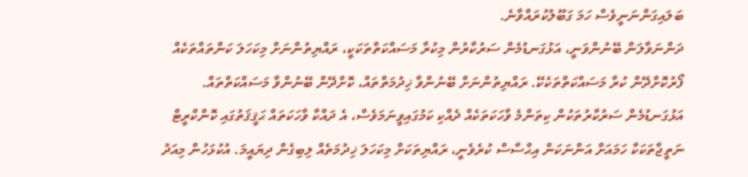ބަލައިގަންނަނީވެސް ހަމަ ގަބޫލުކުރައްވާނެ.
ދަންނަވާލަން ބޭނުންވަނީ، އަޅުގަނޑުމެން ސަރުކާރުން މިކުރާ މަސައްކަތްތަކަކީ، ރައްޔިތުންނަށް މިކަހަލަ ކަންތައްތަކެއް ފޯރުކޮށްދޭން ކުރާ މަސައްކަތްތަކެކޭ. ރައްޔިތުންނަށް ބޭނުންވާ ޚިދުމަތްތައް، ކޮށްދޭން ބޭނުންވާ މަސައްކަތްތައް. އަޅުގަނޑުމެން ސަރުކާރުތަކުން ކިތަންމެ ވާހަކަތަކެއް ދެއްކި ކަމުގައިވީނަމަވެސް، އެ ދައްކާ ވާހަކަތައް ޙަޤީޤަތުގައި ކޮންކްރީޓް ނަތީޖާތަކަކާ ހަމައަށް އަންނަކަން އިޙްސާސް ކުރެވެނީ، ރައްޔިތަކަށް މިކަހަލަ ޚިދުމަތެއް ލިބިގެން ދިޔައީމަ. އުކުޅަހުން މިއަދު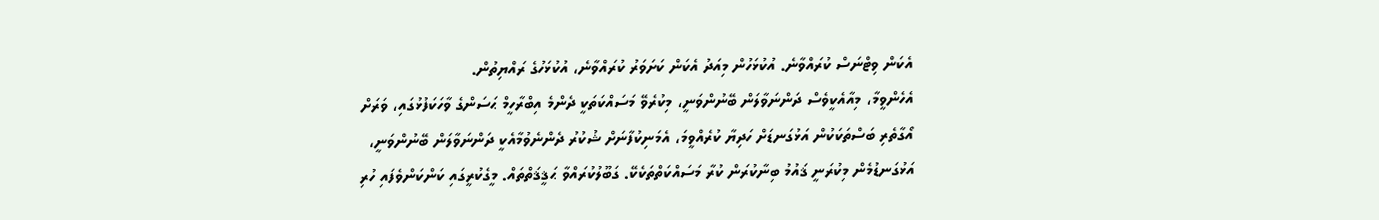އެކަން ވިޓްނަސް ކުރައްވާނެ. އުކުޅަހުން މިއަދު އެކަން ކަށަވަރު ކުރައްވާނެ، އުކުޅަހުގެ ރައްޔިތުން.
އެހެންވީމާ، މިއާއެކީވެސް ދަންނަވާލަން ބޭނުންވަނީ، މިކުރެވޭ މަސައްކަތަކީ ދެންމެ އިބްރާހީމް ޙަސަންގެ ވާހަކަފުޅުގައި، ވަރަށް އޯގާތެރި ބަސްތަކަކުން އަޅުގަނޑަށް ހަދިޔާ ކުރެއްވީމަ، އެމަނިކުފާނަށް ޝުކުރު ދެންނެވުމާއެކީ ދަންނަވާލަން ބޭނުންވަނީ، އަޅުގަނޑުމެން މިކުރަނީ ޤައުމު ބިނާކުރަން ކުރާ މަސައްކަތްތަކެކޭ. ގަބޫލުކުރައްވާ ޙަޤީޤަތްތައް. މީގެކުރީގައި ކަންކަންވެފައި ހުރި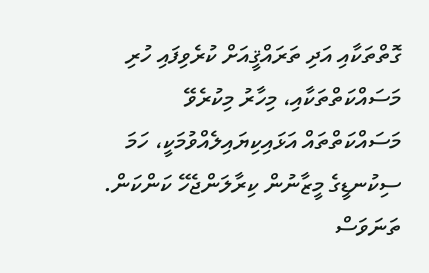ގޮތްތަކާއި އަދި ތަރައްޤީއަށް ކުރެވިފައި ހުރި މަސައްކަތްތަކާއި، މިހާރު މިކުރެވޭ މަސައްކަތްތައް އަޅައިކިޔައިލެއްވުމަކީ، ހަމަ ސިކުނޑީގެ މީޒާނުން ކިރާލަންޖެހޭ ކަންކަން. ތަނަވަސް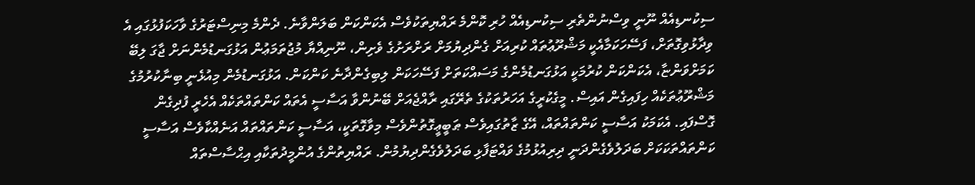ސިކުނޑިއެއް ނޫނީ ވިސްނުންތެރި ސިކުނޑިއެއް ހުރި ކޮންމެ ރައްޔިތަކުވެސް އެކަންކަން ބަލަންވާނެ. ދެންމެ މިނިސްޓަރުގެ ވާހަކަފުޅުގައި އެ ވިދާޅުވިގޮތަށް، ފަސޭހަކަމާއެކީ މަޝްރޫޢުތައް ކުރިއަށް ގެންދިޔުމަށް ރަށްރަށުގެ ވެށިން، ނޫނިއްޔާ މުޖުތަމަޢުން އަޅުގަނޑުމެންނަށް ޖާގަ ލިބޭ ކަމަށްވަންޏާ، އެކަންކަން ކުރުމަކީ އަޅުގަނޑުމެންގެ މަސައްކަތަށް ފަސޭހަކަން ލިބިގެންދާނެ ކަންކަން. އަޅުގަނޑުމެން މިއުޅެނީ ބިނާކުރުމުގެ މަޝްރޫޢުތަކެއް ހިފައިގެން އައިސް. މީގެކުރީގެ އަހަރުތަކުގެ ތެރޭގައި ރާއްޖެއަށް ބޭނުންވާ އަސާސީ އެތައް ކަންތައްތަކެއް އެހެރީ ފުދިގެން ގޮސްފައި. އެކަމަކު އަސާސީ ކަންތައްތައް، އޭގެ ޒާތުގައިވެސް ޠަބީޢީގޮތުންވެސް މިވާގޮތަކީ، އަސާސީ ކަންތައްތައް އަނެއްކާވެސް އަސާސީ ކަންތައްތަކަކަށް ބަދަލުވެގެންދަނީ ދިރިއުޅުމުގެ ވައްޓަފާޅި ބަދަލުވެގެންދިޔުމުން. ރައްޔިތުންގެ އުންމީދުތަކާއި އިޙްސާސްތައް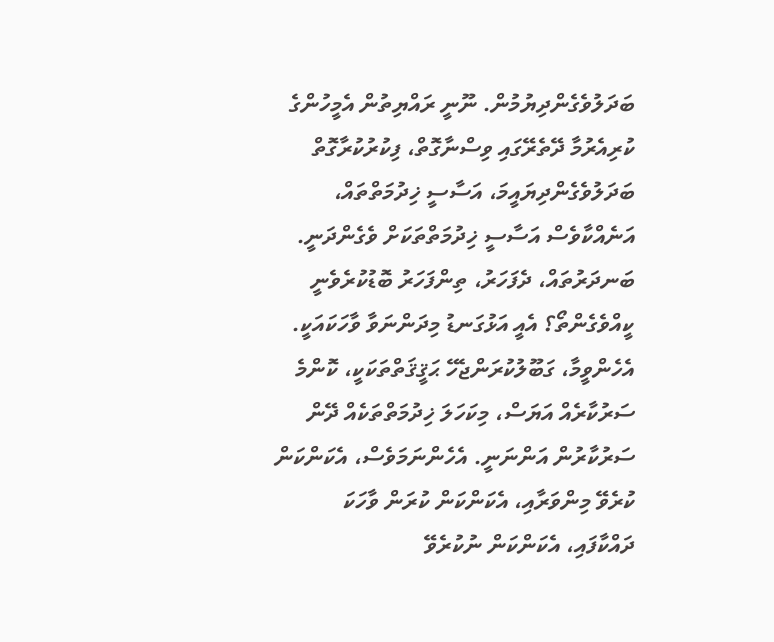ބަދަލުވެގެންދިޔުމުން. ނޫނީ ރައްޔިތުން އެމީހުންގެ ކުރިއެރުމާ ދޭތެރޭގައި ވިސްނާގޮތް، ފިކުރުކުރާގޮތް ބަދަލުވެގެންދިޔައީމަ، އަސާސީ ޚިދުމަތްތައް، އަނެއްކާވެސް އަސާސީ ޚިދުމަތްތަކަށް ވެގެންދަނީ. ބަނދަރުތައް، ދެފަހަރު، ތިންފަހަރު ބޮޑުކުރެވެނީ ކީއްވެގެންތޯ؟ އެއީ އަޅުގަނޑު މިދަންނަވާ ވާހަކައަކީ. އެހެންވީމާ، ގަބޫލުކުރަންޖެހޭ ޙަޤީޤަތްތަކަކީ، ކޮންމެ ސަރުކާރެއް އަޔަސް، މިކަހަލަ ޚިދުމަތްތަކެއް ދޭން ސަރުކާރުން އަންނަނީ. އެހެންނަމަވެސް، އެކަންކަން ކުރެވޭ މިންވަރާއި، އެކަންކަން ކުރަން ވާހަކަ ދައްކާފައި، އެކަންކަން ނުކުރެވޭ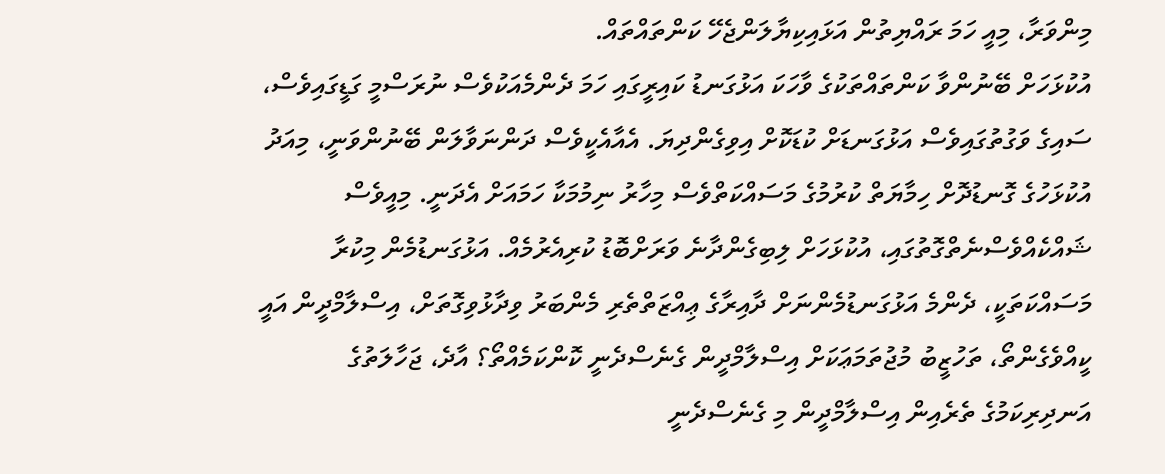މިންވަރާ، މިއީ ހަމަ ރައްޔިތުން އަޅައިކިޔާލަންޖެހޭ ކަންތައްތައް.
އުކުޅަހަށް ބޭނުންވާ ކަންތައްތަކުގެ ވާހަކަ އަޅުގަނޑު ކައިރީގައި ހަމަ ދެންމެއަކުވެސް ނުރަސްމީ ގަޑީގައިވެސް، ސައިގެ ވަގުތުގައިވެސް އަޅުގަނޑަށް ކުޑަކޮށް އިވިގެންދިޔަ. އެއާއެކީވެސް ދަންނަވާލަން ބޭނުންވަނީ، މިއަދު އުކުޅަހުގެ ގޮނޑުދޮށް ހިމާޔަތް ކުރުމުގެ މަސައްކަތްވެސް މިހާރު ނިމުމަކާ ހަމައަށް އެދަނީ. މިއީވެސް ޝައްކެއްވެސްނެތްގޮތުގައި، އުކުޅަހަށް ލިބިގެންދާނެ ވަރަށްބޮޑު ކުރިއެރުމެއް. އަޅުގަނޑުމެން މިކުރާ މަސައްކަތަކީ، ދެންމެ އަޅުގަނޑުމެންނަށް ދާއިރާގެ ޢިއްޒަތްތެރި މެންބަރު ވިދާޅުވިގޮތަށް، އިސްލާމްދީން އައީ ކީއްވެގެންތޯ، ތަހުޒީބު މުޖުތަމަޢަކަށް އިސްލާމްދީން ގެނެސްދެނީ ކޮންކަމެއްތޯ؟ އާދެ، ޖަހާލަތުގެ އަނދިރިކަމުގެ ތެރެއިން އިސްލާމްދީން މި ގެނެސްދެނީ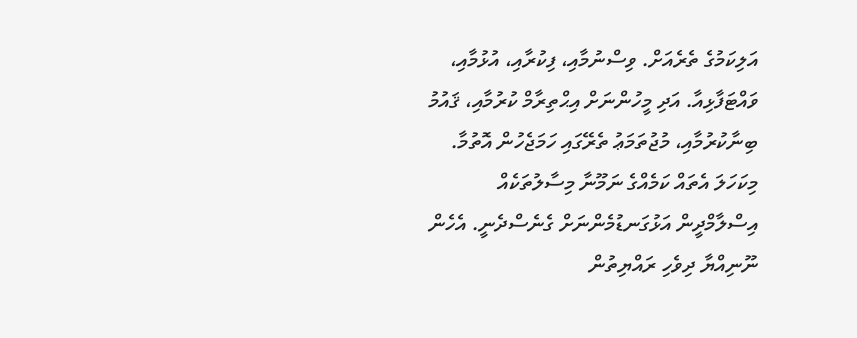އަލިކަމުގެ ތެރެއަށް. ވިސްނުމާއި، ފިކުރާއި، އުޅުމާއި، ވައްޓަފާޅިއާ. އަދި މީހުންނަށް އިޙްތިރާމް ކުރުމާއި، ޤައުމު ބިނާކުރުމާއި، މުޖުތަމަޢު ތެރޭގައި ހަމަޖެހުން އޮތުމާ. މިކަހަލަ އެތައް ކަމެއްގެ ނަމޫނާ މިސާލުތަކެއް އިސްލާމްދީން އަޅުގަނޑުމެންނަށް ގެނެސްދެނީ. އެހެން ނޫނިއްޔާ ދިވެހި ރައްޔިތުން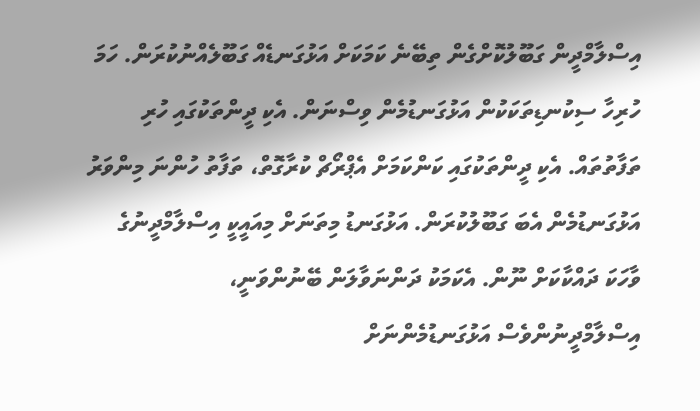އިސްލާމްދީން ގަބޫލުކޮށްގެން ތިބޭނެ ކަމަކަށް އަޅުގަނޑެއް ގަބޫލެއްނުކުރަން. ހަމަ ހުރިހާ ސިކުނޑިތަކަކުން އަޅުގަނޑުމެން ވިސްނަން. އެކި ދީންތަކުގައި ހުރި ތަފާތުތައް. އެކި ދީންތަކުގައި ކަންކަމަށް އެޕްރޯޗް ކުރާގޮތް، ތަފާތު ހުންނަ މިންވަރު އަޅުގަނޑުމެން އެބަ ގަބޫލުކުރަން. އަޅުގަނޑު މިތަނަށް މިއައީކީ އިސްލާމްދީނުގެ ވާހަކަ ދައްކާކަށް ނޫން. އެކަމަކު ދަންނަވާލަން ބޭނުންވަނީ، އިސްލާމްދީނުންވެސް އަޅުގަނޑުމެންނަށް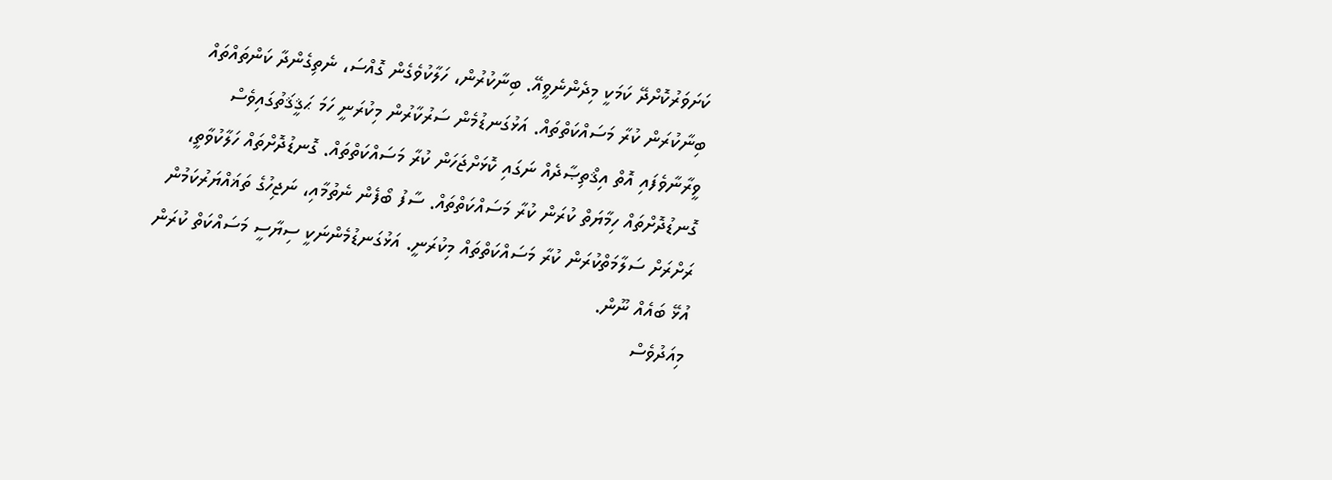ކަށަވަރުކޮށްދޭ ކަމަކީ މިދެންނެވީއޭ. ބިނާކުރުން، ހަލާކުވެގެން ގޮއްސަ، ނެތިގެންދާ ކަންތައްތައް ބިނާކުރަން ކުރާ މަސައްކަތްތައް. އަޅުގަނޑުމެން ސަރުކާރުން މިކުރަނީ ހަމަ ޙަޤީޤަތުގައިވެސް ވީރާނާވެފައި އޮތް އިޤްތިޞާދެއް ނަގައި ކޮޅަށްޖަހަން ކުރާ މަސައްކަތްތައް. ގޮނޑުދޮށްތައް ހަލާކުވާތީ، ގޮނޑުދޮށްތައް ހިމާޔަތް ކުރަން ކުރާ މަސައްކަތްތައް. ސާފު ބޯފެން ނެތުމާއި، ނަޖިހުގެ ތަޣައްޔަރުކަމުން ރަށްރަށް ސަލާމަތްކުރަން ކުރާ މަސައްކަތްތައް މިކުރަނީ. އަޅުގަނޑުމެންނަކީ ސިޔާސީ މަސައްކަތް ކުރަން އުޅޭ ބައެއް ނޫން.
މިއަދުވެސް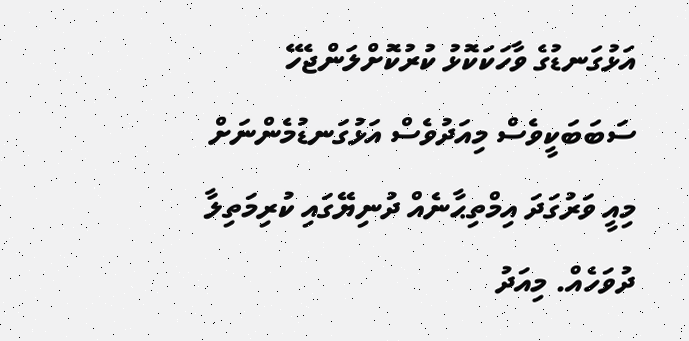އަޅުގަނޑުގެ ވާހަކަކޮޅު ކުރުކޮށްލަންޖެހޭ ސަބަބަކީވެސް މިއަދުވެސް އަޅުގަނޑުމެންނަށް މިއީ ވަރުގަދަ އިމްތިޙާނެއް ދުނިޔޭގައި ކުރިމަތިލާ ދުވަހެއް. މިއަދު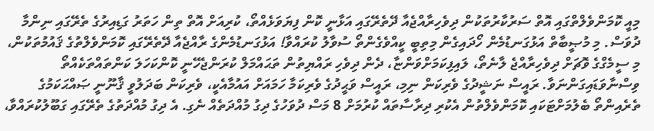މިއީ ކޮމަންވެލްތްގައި އޮތް ސަރުކާރުތަކުން ދިވެހިރާއްޖެއާ ދޭތެރޭގައި އަޅާނީ ކޮން ފިޔަވަޅެއްތޯ، ކުރިއަށް އޮތް ތިން ހަތަރު ގަޑިއިރުގެ ތެރޭގައި ނިންމާ ދުވަސް. މި މުޞީބާތް އަޅުގަނޑުމެން ހޯދައިގެން މިތިބީ ކީއްވެގެންތޯ ސުވާލު ކުރައްވާ! އަޅުގަނޑުމެންގެ ރާއްޖެއާ ދޭތެރޭގައި ކޮމަންވެލްތުގެ ޤައުމުތަކުން، މި ސީމެގްގެ ވޮޗަށް ދިވެހިރާއްޖެ ލާނެތޯ، ލައިފިކަމަށްވަންޏާ، ދެން ދިވެހި ރައްޔިތުން ތަޙައްމަލް ކުރަންޖެހޭނީ ކޮންކަހަލަ ކަންތައްތަކެއްތޯ ވިސްނާވަޑައިގަންނަވާ. ރައީސް ނަޝީދުގެ ވެރިކަން ނިމި، ރައީސް ވަޙީދުގެ ވެރިކަމާ ހަމައަށް އައުމާއެކީ، ވެރިކަން ބަދަލުވީ ޤާނޫނީ ޞައްޙަކަމުގެ ތެރެއިންތޯ ބެލުމަށްޓަކައި ކޮމަންވެލްތުން އެކުރި ދިރާސާތައް ކުރުމަށް 8 މަސް ދުވަހުގެ ދިގު މުއްދަތެއް ނެގި. އެ ދިގު މުއްދަތުގެ ތެރޭގައި ގަބޫލުކުރައްވާ،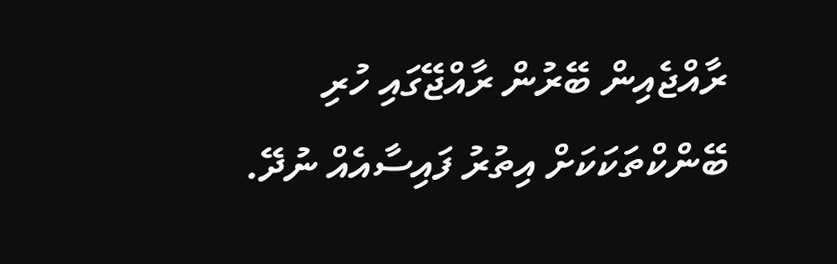ރާއްޖެއިން ބޭރުން ރާއްޖޭގައި ހުރި ބޭންކްތަކަކަށް އިތުރު ފައިސާއެއް ނުދޭ.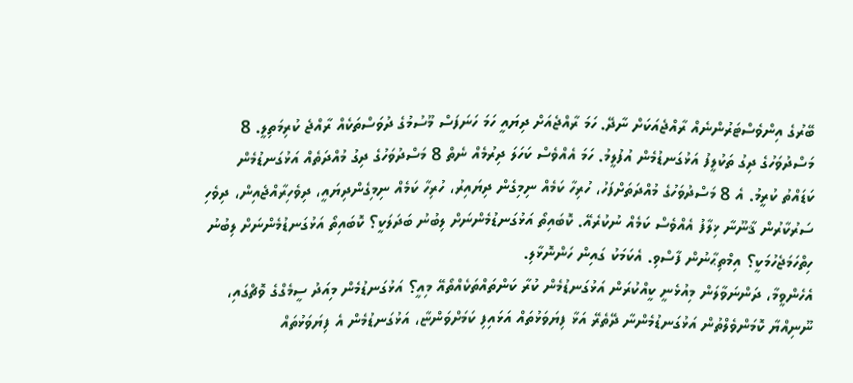ބޭރުގެ އިންވެސްޓަރުންނެއް ރާއްޖެއަކަށް ނާދޭ. ހަމަ ރާއްޖެއަށް ދިޔައީ ހަމަ ހަނަފަސް މޫސުމުގެ ދުވަސްތަކެއް ރާއްޖެ ކުރިމަތިލީ. 8 މަސްދުވަހުގެ ދިގު ތަކުލީފު އަޅުގަނޑުމެން އުފުލީމު. ހަމަ އެއްވެސް ކަހަލަ ދިރުމެއް ނެތް 8 މަސްދުވަހުގެ ދިގު މުއްދަތެއް އަޅުގަނޑުމެން ކަޑައްތު ކުރީމު. އެ 8 މަސްދުވަހުގެ މުއްދަތަށްފަހު، ހުރިހާ ކަމެއް ނިމިގެން ދިޔައިރު، ހުރިހާ ކަމެއް ނިމިގެންދިޔައީ، ދިވެހިރާއްޖެއިން، ދިވެހި ސަރުކާރުން ޤާނޫނާ ޚިލާފު އެއްވެސް ކަމެއް ނުކުރެއޭ. ކޮބައިތޯ އަޅުގަނޑުމެންނަށް ލިބުނު ބަދަލަކީ؟ ކޮބައިތޯ އަޅުގަނޑުމެންނަށް ލިބުނު ހިތްހަމަޖެހުމަކީ؟ އިމްތިޙާނުން ފާސްވި. އެކަމަކު ގައިން ހަންނޮޅާލި.
އެހެންވީމާ، ދަންނަވާލަން މިއުޅެނީ ކީއްކުރަން އަޅުގަނޑުމެން ކުރާ ކަންތައްތަކެއްތޯއޭ މިއީ؟ އަޅުގަނޑުމެން މިއަދު ސީމެގްގެ ވޮޗްގައި، ނޫނިއްޔާ ކޮމަންވެލްތުން އަޅުގަނޑުމެންނާ ދޭތެރޭ އަޅާ ފިޔަވަޅުތައް އަޅައިފި ކަމަށްވަންޏާ، އަޅުގަނޑުމެން އެ ފިޔަވަޅުތައް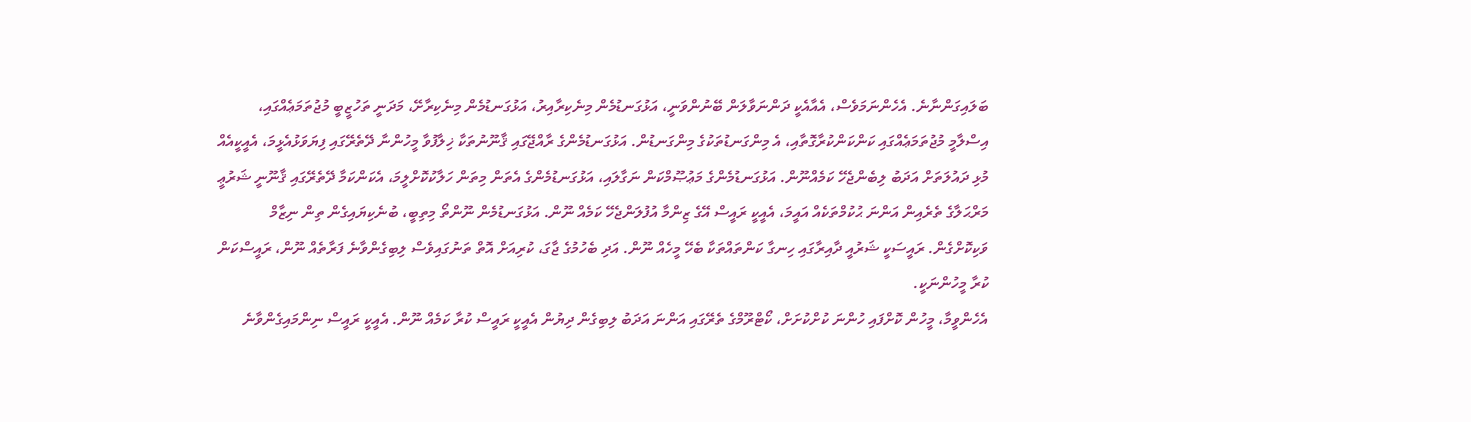ބަލައިގަންނާނެ. އެހެންނަމަވެސް، އެއާއެކީ ދަންނަވާލަން ބޭނުންވަނީ، އަޅުގަނޑުމެން މިނެކިރާއިރު، އަޅުގަނޑުމެން މިނެކިރާށޭ، މަދަނީ ތަހުޒީބީ މުޖުތަމަޢެއްގައި، އިސްލާމީ މުޖުތަމަޢެއްގައި ކަންކަންކުރާގޮތާއި، އެ މިންގަނޑުތަކުގެ މިންގަނޑުން. އަޅުގަނޑުމެންގެ ރާއްޖޭގައި ޤާނޫނުތަކާ ޚިލާފުވާ މީހުންނާ ދޭތެރޭގައި ފިޔަވަޅުއެޅީމަ، އެއީކީއެއް މުޅި ދައުލަތަށް އަދަބު ލިބެންޖެހޭ ކަމެއްނޫން. އަޅުގަނޑުމެންގެ މަޢުޞޫމްކަން ނަގާލައި، އަޅުގަނޑުމެންގެ އެތަން މިތަން ހަލާކުކޮށްލީމަ، އެކަންކަމާ ދޭތެރޭގައި ޤާނޫނީ ޝަރުޢީ މަރްޙަލާގެ ތެރެއިން އަންނަ ޙުކުމްތަކެއް އައީމަ، އެއީކީ ރައީސް އޭގެ ޒިންމާ އުފުލަންޖެހޭ ކަމެއް ނޫން. އަޅުގަނޑުމެން ނޫންތޯ މިތިބީ، ބުނެކިޔައިގެން ތިން ނިޒާމް ވަކިކޮށްގެން. ރައީސަކީ ޝަރުއީ ދާއިރާގައި ހިނގާ ކަންތައްތަކާ ބެހޭ މީހެއް ނޫން. އަދި ބެހުމުގެ ޖާގަ، ކުރިއަށް އޮތް ތަނުގައިވެސް ލިބިގެންވާނެ ފަރާތެއް ނޫން، ރައީސްކަން ކުރާ މީހުންނަކީ.
އެހެންވީމާ، މީހުން ކޮށްފައި ހުންނަ ކުށްކުށަށް، ކޯޓްރޫމްގެ ތެރޭގައި އަންނަ އަދަބު ލިބިގެން ދިޔުން އެއީކީ ރައީސް ކުރާ ކަމެއް ނޫން. އެއީކީ ރައީސް ނިންމައިގެންވާނެ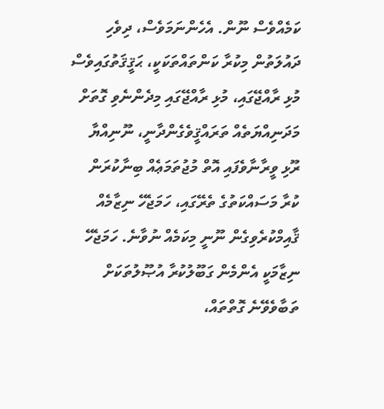ކަމެއްވެސް ނޫން. އެހެންނަމަވެސް، ދިވެހި ދައުލަތުން މިކުރާ ކަންތައްތަކަކީ، ޙަޤީޤަތުގައިވެސް މުޅި ރާއްޖޭގައި، މުޅި ރާއްޖޭގައި މިދެންނެވި ގޮތަށް މަދަނިއްޔަތެއް ތަރައްޤީވެގެންދާނީ، ނޫނިއްޔާ ރޫޅި ވީރާނާވެފައި އޮތް މުޖުތަމަޢެއް ބިނާކުރަން ކުރާ މަސައްކަތުގެ ތެރޭގައި، ހަމަޖެހޭ ނިޒާމެއް ޤާއިމްކުރެވިގެން ނޫނީ މިކަމެއް ނުވާނެ. ހަމަޖެހޭ ނިޒާމަކީ އެންމެން ގަބޫލުކުރާ އުޞޫލުތަކަށް ތަބާވެވޭނެ ގޮތްތައް،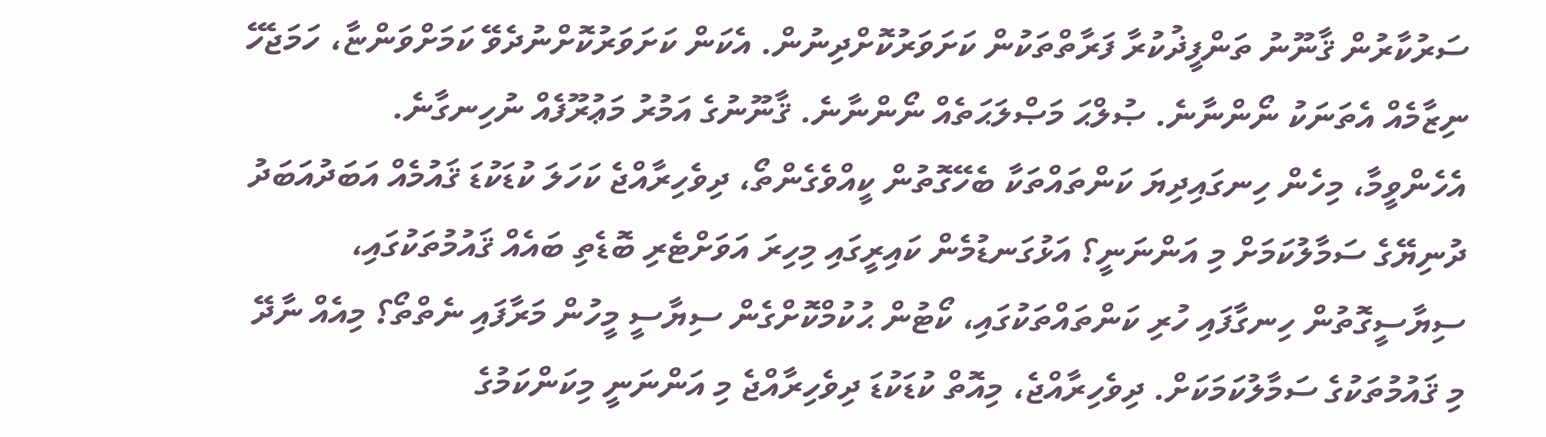ސަރުކާރުން ޤާނޫނު ތަންފީޛުކުރާ ފަރާތްތަކުން ކަށަވަރުކޮށްދިނުން. އެކަން ކަށަވަރުކޮށްނުދެވޭ ކަމަށްވަންޏާ، ހަމަޖެހޭ ނިޒާމެއް އެތަނަކު ނޯންނާނެ. ޞުލްޙަ މަޞްލަޙަތެއް ނޯންނާނެ. ޤާނޫނުގެ އަމުރު މަޢުރޫފެއް ނުހިނގާނެ.
އެހެންވީމާ، މިހެން ހިނގައިދިޔަ ކަންތައްތަކާ ބެހޭގޮތުން ކީއްވެގެންތޯ، ދިވެހިރާއްޖެ ކަހަލަ ކުޑަކުޑަ ޤައުމެއް އަބަދުއަބަދު ދުނިޔޭގެ ސަމާލުކަމަށް މި އަންނަނީ؟ އަޅުގަނޑުމެން ކައިރީގައި މިހިރަ އަވަށްޓެރި ބޮޑެތި ބައެއް ޤައުމުތަކުގައި، ސިޔާސީގޮތުން ހިނގާފައި ހުރި ކަންތައްތަކުގައި، ކޯޓުން ޙުކުމްކޮށްގެން ސިޔާސީ މީހުން މަރާފައި ނެތްތޯ؟ މިއެއް ނާދޭ މި ޤައުމުތަކުގެ ސަމާލުކަމަކަށް. ދިވެހިރާއްޖެ، މިއޮތް ކުޑަކުޑަ ދިވެހިރާއްޖެ މި އަންނަނީ މިކަންކަމުގެ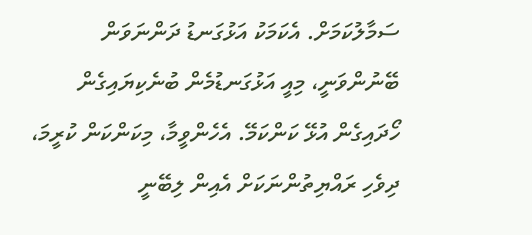ސަމާލުކަމަށް. އެކަމަކު އަޅުގަނޑު ދަންނަވަން ބޭނުންވަނީ، މިއީ އަޅުގަނޑުމެން ބުނެކިޔައިގެން ހޯދައިގެން އުޅޭ ކަންކަމޭ. އެހެންވީމާ، މިކަންކަން ކުރީމަ، ދިވެހި ރައްޔިތުންނަކަށް އެއިން ލިބޭނީ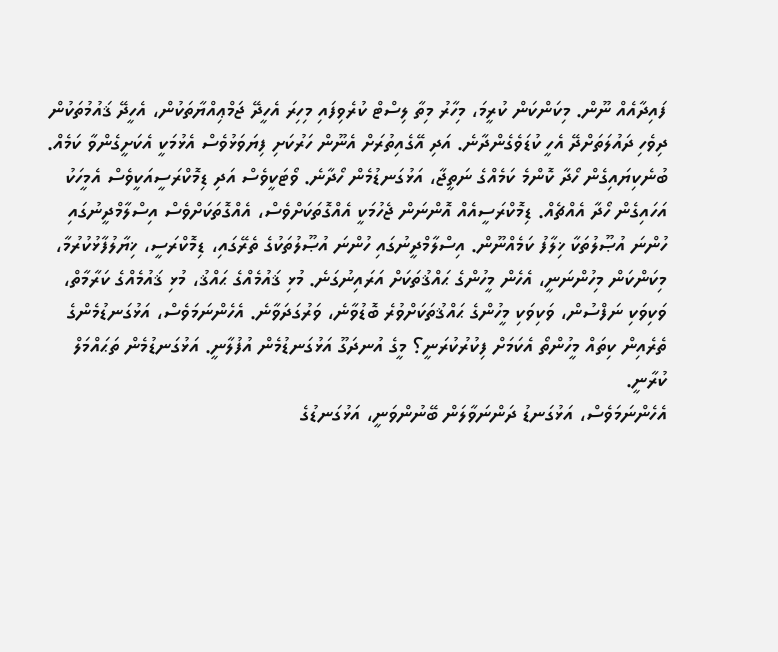ފައިދާއެއް ނޫން. މިކަންކަން ކުރީމަ، މިހާރު މިތާ ލިސްޓް ކުރެވިފައި މިހިރަ އެހީދޭ ޖަމްޢިއްޔާތަކުން، އެހީދޭ ޤައުމުތަކުން ދިވެހި ދައުލަތަށްދޭ އެހީ ކުޑަވެގެންދާނެ. އަދި އޭގެއިތުރަށް އެނޫން ހަރުކަށި ފިޔަވަޅުވެސް އެޅުމަކީ އެކަށީގެންވާ ކަމެއް. ބުނެކިޔައިގެން ހޯދާ ކޮންމެ ކަމެއްގެ ނަތީޖާ، އަޅުގަނޑުމެން ހޯދާނެ. ވޯޓަކީވެސް އަދި ޑިމޮކްރަސީއަކީވެސް އެމީހަކު އަހައިގެން ހޯދާ އެއްޗެއް. ޑިމޮކްރަސީއެއް އޮންނަން ޖެހުމަކީ އެއްގޮތަކަށްވެސް، އެއްގޮތަކަށްވެސް އިސްލާމްދީނުގައި ހުންނަ އުޞޫލުތަކާ ޚިލާފު ކަމެއްނޫން. އިސްލާމްދީނުގައި ހުންނަ އުޞޫލުތަކުގެ ތެރޭގައި، ޑިމޮކްރަސީ، ޚިޔާލުފާޅުކުރުމާ، މިކަންކަން މިހުންނަނީ، އެހެން މީހުންގެ ޙައްޤުތަކަށް އަރައިނުގަނެ. މުޅި ޤައުމެއްގެ ޙައްޤު، މުޅި ޤައުމެއްގެ ކަރާމާތް، ވަކިވަކި ނަފްސުން، ވަކިވަކި މީހުންގެ ޙައްޤުތަކަށްވުރެ ބޮޑުވާނެ، ވަރުގަދަވާނެ. އެހެންނަމަވެސް، އަޅުގަނޑުމެންގެ ތެރެއިން ކިތައް މީހުންތޯ އެކަމަށް ފިކުރުކުރަނީ؟ މީގެ އުނދަގޫ އަޅުގަނޑުމެން އުފުލާނީ. އަޅުގަނޑުމެން ތަޙައްމަލް ކުރާނީ.
އެހެންނަމަވެސް، އަޅުގަނޑު ދަންނަވާލަން ބޭނުންވަނީ، އަޅުގަނޑުގެ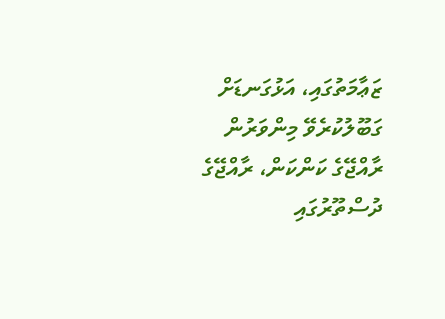ޒަޢާމަތުގައި، އަޅުގަނޑަށް ގަބޫލުކުރެވޭ މިންވަރުން ރާއްޖޭގެ ކަންކަން، ރާއްޖޭގެ ދުސްތޫރުގައި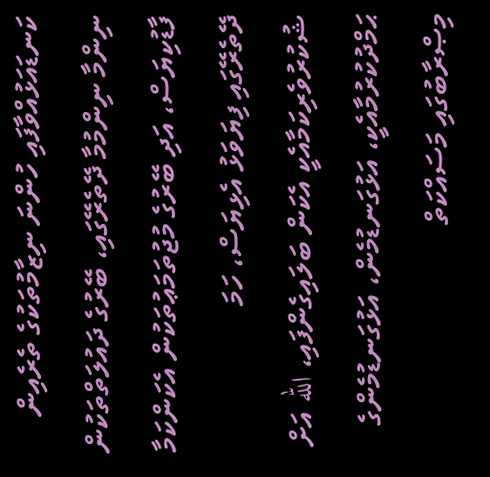ކަނޑައަޅުއްވާފައި ހުންނަ ނިޒާމުތަކުގެ ތެރެއިން ނިންމާ ނިންމުމާ ދޭތެރޭގައި، ބޭރުގެ ދައުލަތްތަކުން ފާޑުކިޔަސް، އަދި ބޭރުގެ މުޖުތަމަޢުތަކުން އެކަންކަމާ ދޭތެރޭގައި ފިޔަވަޅު އެޅިޔަސް، ހަމަ ޝުކުރުވެރިކަމާއެކީ އެކަން ބަލައިގެންފައި، الله އަށް ޙަމްދުކުރުމާއެކީ، އަޅުގަނޑުމެން، އަޅުގަނޑުމެންގެ މިޞްރާބުގައި މަސައްކަތް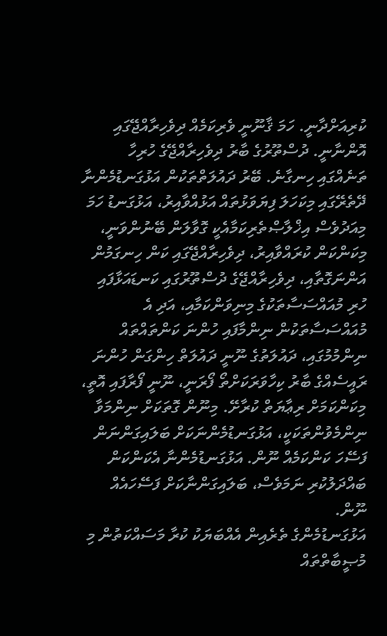ކުރިއަށްދާނީ. ހަމަ ޤާނޫނީ ވެރިކަމެއް ދިވެހިރާއްޖޭގައި އޮންނާނީ. ދުސްތޫރުގެ ބާރު ދިވެހިރާއްޖޭގެ ހުރިހާ ތަނެއްގައި ހިނގާނެ. ބޭރު ދައުލަތްތަކުން އަޅުގަނޑުމެންނާ ދޭތެރޭގައި މިކަހަލަ ފިޔަވަޅުތައް އަޅުއްވާއިރު، އަޅުގަނޑު ހަމަ މިއަދުވެސް އިޚްލާޞްތެރިކަމާއެކީ ގޮވާލަން ބޭނުންވަނީ، މިކަންކަން ކުރައްވާއިރު، ދިވެހިރާއްޖޭގައި ކަން ހިނގަމުން އަންނަގޮތާއި، ދިވެހިރާއްޖޭގެ ދުސްތޫރުގައި ކަނޑައަޅާފައި ހުރި މުއައްސަސާތަކުގެ މިނިވަންކަމާއި، އަދި އެ މުއައްސަސާތަކުން ނިންމާފައި ހުންނަ ކަންތައްތައް ނިންމުމުގައި، ދައުލަތުގެ ނޫނީ ދައުލަތް ހިންގަން ހުންނަ ރައީސެއްގެ ބާރު ކިހާވަރަކަށްތޯ ފޯރަނީ، ނޫނީ ފޯރާފައި އޮތީ، މިކަންކަމަށް ރިޢާޔަތް ކުރާށޭ. މިނޫން ގޮތަކަށް ނިންމަވާ ނިންމެވުންތަކަކީ، އަޅުގަނޑުމެންނަކަށް ބަލައިގަންނަން ފަސޭހަ ކަންކަމެއް ނޫން. އަޅުގަނޑުމެންނާ އެކަންކަން ބައްދަލުކުރި ނަމަވެސް، ބަލައިގަންނާކަށް ފަސޭހައެއް ނޫން.
އަޅުގަނޑުމެންގެ ތެރެއިން އެއްބަޔަކު ކުރާ މަސައްކަތުން މި މުޞީބާތްތައް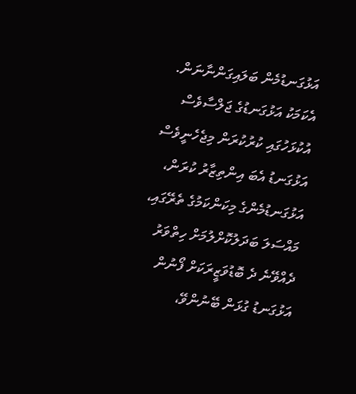އަޅުގަނޑުމެން ބަލައިގަންނާނަން. އެކަމަކު އަޅުގަނޑުގެ ޖަލްސާވެސް އުކުޅަހުގައި ކުރުކުރަން މިޖެހެނީވެސް އަޅުގަނޑު އެބަ އިންތިޒާރު ކުރަން، އަޅުގަނޑުމެންގެ މިކަންކަމުގެ ތެރޭގައި، މައްސަލަ ބަދަލުކޮށްލުމަށް ހިތްވަރު ދެއްވޭނެ ދެ ބޮޑުވަޒީރަކަށް ފޯނުން އަޅުގަނޑު ގުޅަން ބޭނުންވޭ،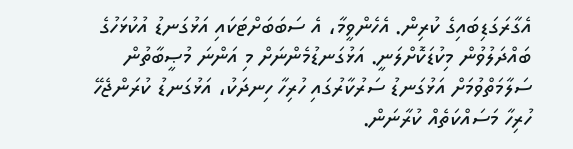އެގާރަގަޑިބައިގެ ކުރިން. އެހެންވީމާ، އެ ސަބަބަށްޓަކައި އަޅުގަނޑު އުކުޅަހުގެ ބައްދަލުވުން މިކުޑަކޮށްލަނީ. އަޅުގަނޑުމެންނަށް މި އަންނަ މުޞީބާތުން ސަލާމަތްވުމަށް އަޅުގަނޑު ސަރުކާރުގައި ހުރިހާ ހިނދަކު، އަޅުގަނޑު ކުރަންޖެހޭ ހުރިހާ މަސައްކަތެއް ކުރާނަން.